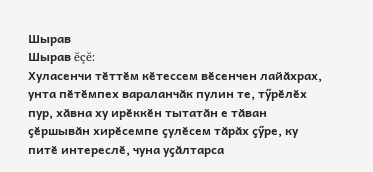Шырав
Шырав ĕçĕ:
Хуласенчи тӗттӗм кӗтессем вӗсенчен лайӑхрах, унта пӗтӗмпех вараланчӑк пулин те, тӳрӗлӗх пур, хӑвна ху ирӗккӗн тытатӑн е тӑван ҫӗршывӑн хирӗсемпе ҫулӗсем тӑрӑх ҫӳре, ку питӗ интереслӗ, чуна уҫӑлтарса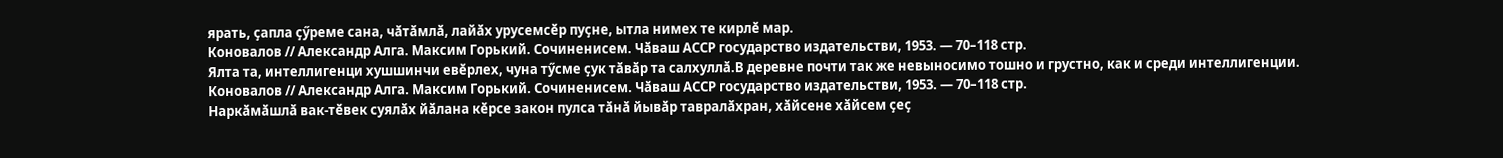ярать, ҫапла ҫӳреме сана, чӑтӑмлӑ, лайӑх урусемсӗр пуҫне, ытла нимех те кирлӗ мар.
Коновалов // Александр Алга. Максим Горький. Сочиненисем. Чӑваш АССР государство издательстви, 1953. — 70–118 стр.
Ялта та, интеллигенци хушшинчи евӗрлех, чуна тӳсме ҫук тӑвӑр та салхуллӑ.В деревне почти так же невыносимо тошно и грустно, как и среди интеллигенции.
Коновалов // Александр Алга. Максим Горький. Сочиненисем. Чӑваш АССР государство издательстви, 1953. — 70–118 стр.
Наркӑмӑшлӑ вак-тӗвек суялӑх йӑлана кӗрсе закон пулса тӑнӑ йывӑр тавралӑхран, хӑйсене хӑйсем ҫеҫ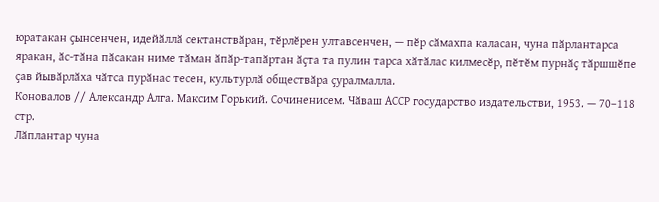юратакан ҫынсенчен, идейӑллӑ сектанствӑран, тӗрлӗрен ултавсенчен, — пӗр сӑмахпа каласан, чуна пӑрлантарса яракан, ӑс-тӑна пӑсакан ниме тӑман ӑпӑр-тапӑртан ӑҫта та пулин тарса хӑтӑлас килмесӗр, пӗтӗм пурнӑҫ тӑршшӗпе ҫав йывӑрлӑха чӑтса пурӑнас тесен, культурлӑ обществӑра ҫуралмалла.
Коновалов // Александр Алга. Максим Горький. Сочиненисем. Чӑваш АССР государство издательстви, 1953. — 70–118 стр.
Лӑплантар чуна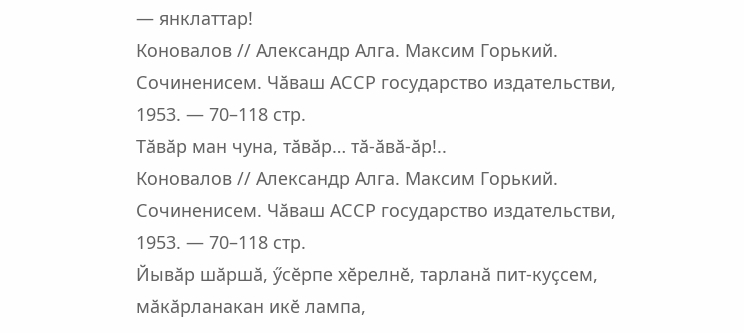— янклаттар!
Коновалов // Александр Алга. Максим Горький. Сочиненисем. Чӑваш АССР государство издательстви, 1953. — 70–118 стр.
Тӑвӑр ман чуна, тӑвӑр… тӑ-ӑвӑ-ӑр!..
Коновалов // Александр Алга. Максим Горький. Сочиненисем. Чӑваш АССР государство издательстви, 1953. — 70–118 стр.
Йывӑр шӑршӑ, ӳсӗрпе хӗрелнӗ, тарланӑ пит-куҫсем, мӑкӑрланакан икӗ лампа,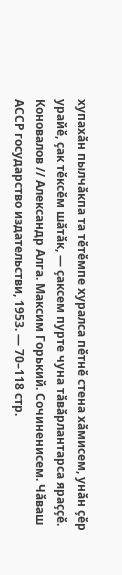хупахӑн пылчӑкпа та тӗтӗмпе хуралса пӗтнӗ стена хӑмисем, унӑн ҫӗр урайӗ, ҫак тӗксӗм шӑтӑк, — ҫаксем пурте чуна тӑвӑрлантарса яраҫҫӗ.
Коновалов // Александр Алга. Максим Горький. Сочиненисем. Чӑваш АССР государство издательстви, 1953. — 70–118 стр.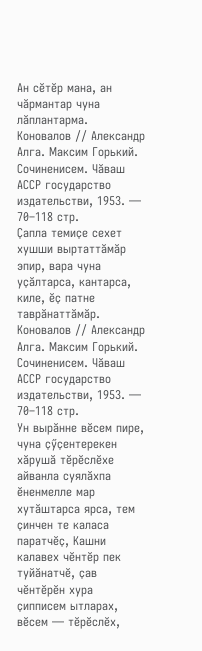Ан сӗтӗр мана, ан чӑрмантар чуна лӑплантарма.
Коновалов // Александр Алга. Максим Горький. Сочиненисем. Чӑваш АССР государство издательстви, 1953. — 70–118 стр.
Ҫапла темиҫе сехет хушши выртаттӑмӑр эпир, вара чуна уҫӑлтарса, кантарса, киле, ӗҫ патне таврӑнаттӑмӑр.
Коновалов // Александр Алга. Максим Горький. Сочиненисем. Чӑваш АССР государство издательстви, 1953. — 70–118 стр.
Ун вырӑнне вӗсем пире, чуна ҫӳҫентерекен хӑрушӑ тӗрӗслӗхе айванла суялӑхпа ӗненмелле мар хутӑштарса ярса, тем ҫинчен те каласа паратчӗҫ, Кашни калавех чӗнтӗр пек туйӑнатчӗ, ҫав чӗнтӗрӗн хура ҫипписем ытларах, вӗсем — тӗрӗслӗх,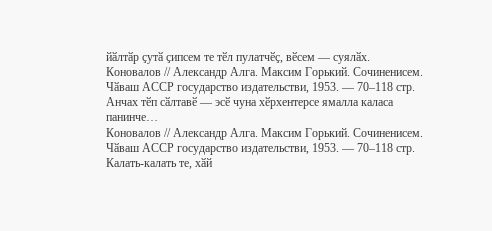йӑлтӑр ҫутӑ ҫипсем те тӗл пулатчӗҫ, вӗсем — суялӑх.
Коновалов // Александр Алга. Максим Горький. Сочиненисем. Чӑваш АССР государство издательстви, 1953. — 70–118 стр.
Анчах тӗп сӑлтавӗ — эсӗ чуна хӗрхентерсе ямалла каласа панинче…
Коновалов // Александр Алга. Максим Горький. Сочиненисем. Чӑваш АССР государство издательстви, 1953. — 70–118 стр.
Калать-калать те, хӑй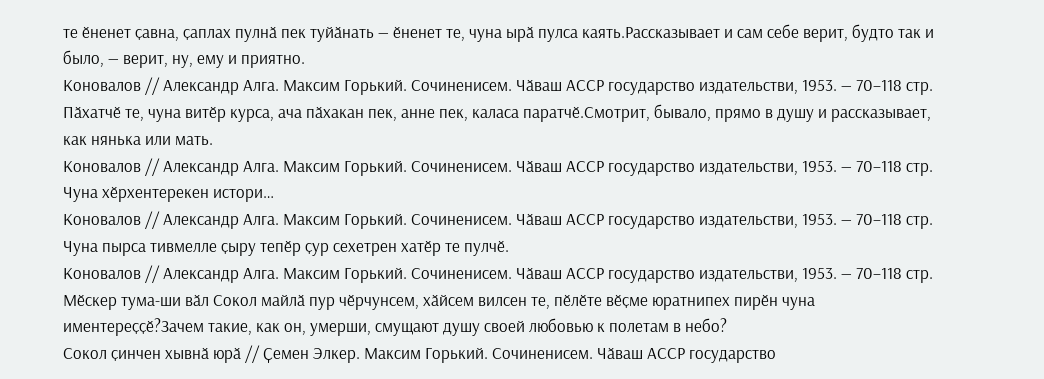те ӗненет ҫавна, ҫаплах пулнӑ пек туйӑнать — ӗненет те, чуна ырӑ пулса каять.Рассказывает и сам себе верит, будто так и было, — верит, ну, ему и приятно.
Коновалов // Александр Алга. Максим Горький. Сочиненисем. Чӑваш АССР государство издательстви, 1953. — 70–118 стр.
Пӑхатчӗ те, чуна витӗр курса, ача пӑхакан пек, анне пек, каласа паратчӗ.Смотрит, бывало, прямо в душу и рассказывает, как нянька или мать.
Коновалов // Александр Алга. Максим Горький. Сочиненисем. Чӑваш АССР государство издательстви, 1953. — 70–118 стр.
Чуна хӗрхентерекен истори…
Коновалов // Александр Алга. Максим Горький. Сочиненисем. Чӑваш АССР государство издательстви, 1953. — 70–118 стр.
Чуна пырса тивмелле ҫыру тепӗр ҫур сехетрен хатӗр те пулчӗ.
Коновалов // Александр Алга. Максим Горький. Сочиненисем. Чӑваш АССР государство издательстви, 1953. — 70–118 стр.
Мӗскер тума-ши вӑл Сокол майлӑ пур чӗрчунсем, хӑйсем вилсен те, пӗлӗте вӗҫме юратнипех пирӗн чуна иментереҫҫӗ?Зачем такие, как он, умерши, смущают душу своей любовью к полетам в небо?
Сокол ҫинчен хывнӑ юрӑ // Ҫемен Элкер. Максим Горький. Сочиненисем. Чӑваш АССР государство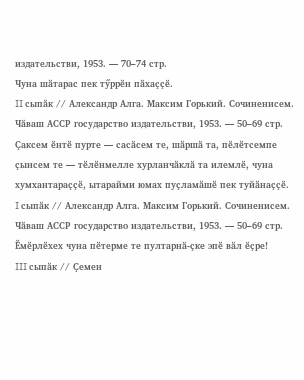издательстви, 1953. — 70–74 стр.
Чуна шӑтарас пек тӳррӗн пӑхаҫҫӗ.
II сыпӑк // Александр Алга. Максим Горький. Сочиненисем. Чӑваш АССР государство издательстви, 1953. — 50–69 стр.
Ҫаксем ӗнтӗ пурте — сасӑсем те, шӑршӑ та, пӗлӗтсемпе ҫынсем те — тӗлӗнмелле хурланчӑклӑ та илемлӗ, чуна хумхантараҫҫӗ, ытарайми юмах пуҫламӑшӗ пек туйӑнаҫҫӗ.
I сыпӑк // Александр Алга. Максим Горький. Сочиненисем. Чӑваш АССР государство издательстви, 1953. — 50–69 стр.
Ӗмӗрлӗхех чуна пӗтерме те пултарнӑ-ҫке эпӗ вӑл ӗҫре!
III сыпӑк // Ҫемен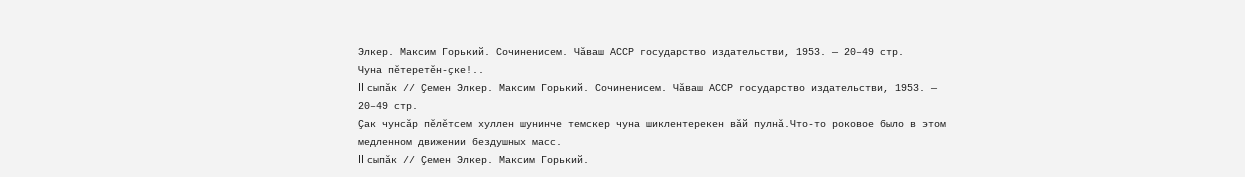Элкер. Максим Горький. Сочиненисем. Чӑваш АССР государство издательстви, 1953. — 20–49 стр.
Чуна пӗтеретӗн-ҫке!..
II сыпӑк // Ҫемен Элкер. Максим Горький. Сочиненисем. Чӑваш АССР государство издательстви, 1953. — 20–49 стр.
Ҫак чунсӑр пӗлӗтсем хуллен шунинче темскер чуна шиклентерекен вӑй пулнӑ.Что-то роковое было в этом медленном движении бездушных масс.
II сыпӑк // Ҫемен Элкер. Максим Горький.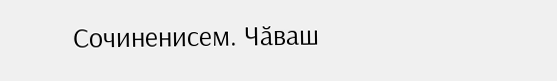Сочиненисем. Чӑваш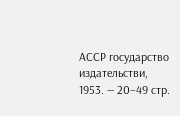АССР государство издательстви, 1953. — 20–49 стр.